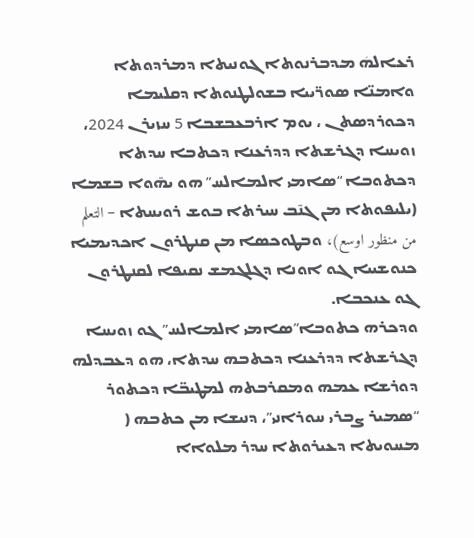ܪܥܐܠܗܿ ܡܕܒܪܢܘܬܐ ܓܘܢܝܬܐ ܕܡܪܕܘܬܐ ܘܐܡܢ̈ܐ ܣܘܪ̈ܝܝܐ ܒܫܘܠܛܢܘܬܐ ܕܩܠܝܡܐ ܕܟܘܪܕܣܬܢ ، ܝܘܡ ܐܪܒܥܒܫܒܐ 5 ܚܙܝܪܢ 2024، ܙܘܝܚܐ ܕܓܪܫܬܐ ܕܕܪܥܢܐ ܕܟܬܒܐ ܚܕܬܐ ܕܟܬܘܒܐ “ܣܐܡܝ ܐܠܡܐܠܚ” ܗܘ ܝܗ̄ܘܐ ܒܫܡܐ (ܝܠܝܦܘܬܐ ܡܢ ܓܢ̄ܒ ܚܝܪܬܐ ܒܘܫ ܪܘܝܚܬܐ – التعلم من منظور اوسع)، ܘܒܛܘܟܣܐ ܡܢ ܩܢܛܪܘܢ ܐܟܕܝܡܝܐ ܟܢܘܫܝܝܐ ܓܘ ܐܘܢܐ ܕܓܠܓܡܫ ܢܩܝܦܐ ܠܩܢܛܪܘܢ ܓܘ ܥܢܟܒܐ.
ܘܕܟܪܗ ܟܬܘܒܐ”ܣܐܡܝ ܐܠܡܐܠܚ” ܓܘ ܙܘܝܚܐ ܕܓܪܫܬܐ ܕܕܪܥܢܐ ܕܟܬܒܗ ܚܕܬܐ، ܗܘ ܕܥܒܕܠܗ ܕܘܪܫܐ ܥܡܗ ܘܡܩܪܒܬܗ ܠܡܛܝܒ̈ܐ ܕܟܬܘܪ “ܣܡܝܪ ܨܒܪܝ ܚܘܪܐܢܝ”، ܕܢܝܫܐ ܡܢ ܟܬܒܗ ( ܡܚܘܝܬܐ ܕܥܝܪܘܬܐ ܚܕܪ ܡܠܘܐܐ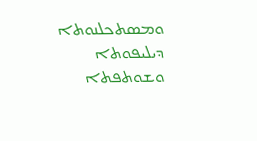ܘܡܣܬܟܠܢܘܬܐ ܕܝܠܝܦܘܬܐ ܘܫܘܬܦܬܐ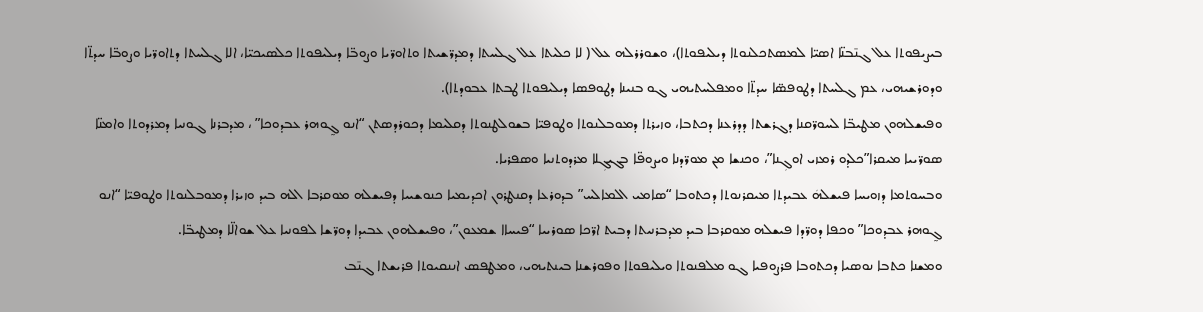ܒܝܨܝܦܘܬܐ ܥܠ ܓܢ̄ܒܢ̈ܐ ܐܣܝ̈ܐ ܠܡܣܬܟܠܢܘܬܐ ܕܝܠܝܦܘܬܐ)، ܘܫܘܪܪܠܗ ܥܠ ( ܠܐ ܟܠܝܬܐ ܥܠ ܓܠܚܬܐ ܕܡܕܪ̈ܫܝܬܐ ܘܬܐܘܪ̈ܝܐ ܘܨܘܒ̈ܐ ܕܝܠܝܦܘܬܐ ܟܠܣܝܟܝ̈ܐ، ܐܠܐ ܓܠܚܬܐ ܕܬܐܘܪ̈ܝܐ ܘܨܘܒ̈ܐ ܚܕܬ̈ܐ ܘܕܘܪܫܝܗܝ، ܥܡ ܓܠܚܬܐ ܕܛܘܦܣ̈ܐ ܚܕܬ̈ܐ ܘܡܦܠܚܬܝܗܝ ܓܘ ܒܢܝܢܐ ܕܛܘܦܣܐ ܕܝܠܝܦܘܬܐ ܛܒܬܐ ܥܒܘܕܬܐ).
ܘܦܝܫܠܗܘܢ ܡܛܝܒ̈ܐ ܠܚܘܪ̈ܩܢܐ ܕܓܪܫܬܐ ܕܕܪܥܢܐ ܕܟܬܒܐ، ܘܙܝܪܬܐ ܕܡܘܒܠܢܘܬܐ ܘܛܘܦܝ̈ܐ ܒܫܘܠܛܢܘܬܐ ܕܩܠܝܡܐ ܕܟܘܪܕܣܬܢ “ܐܢܘ ܓ̰ܘܗܪ ܥܒܕܘܟܐ” ، ܡܕܒܪܢܐ ܓܘܢܝܐ ܕܡܪܕܘܬܐ ܘܐܡܢ̈ܐ ܣܘܪ̈ܝܝܐ ܡܝܩܪܐ”ܟܠܕܘ ܪܡܙܝ ܐܘܓܼܢܐ”، ܘܟܢܫܐ ܡܢ ܡܘܪ̈ܕܢܐ ܘܝܨܘܦ̈ܐ ܒܓܝܓܼܠܐ ܡܪܕܘܬܢܝܐ ܘܣܦܪܝܐ.
ܘܒܚܘܬܡܐ ܕܙܘܝܚܐ ܦܝܫܠܗܿ ܥܒܝܕܬܐ ܡܝܩܪܢܘܬܐ ܕܟܬܘܒܐ “ܣܐܡܝ ܐܠܡܐܠܚ” ܒܕܘܪܥܐ ܕܩܢܛܪܘܢ ܐܟܕܝܡܝܐ ܟܢܘܫܝܝܐ ܕܦܝܫܠܗ ܡܘܩܪܒܐ ܐܠܗ ܒܝܕ ܘܙܝܪܐ ܕܡܘܒܠܢܘܬܐ ܘܛܘܦܝ̈ܐ “ܐܢܘ ܓ̰ܘܗܪ ܥܒܕܘܟܐ” ܘܟܦܐ ܕܘܪ̈ܕܐ ܦܝܫܠܗ ܡܘܩܪܒܐ ܒܝܕ ܡܕܒܪܢܝܬܐ ܕܒܝܬ ܐܪ̈ܟܐ ܣܘܪܝܝܐ “ܦܝܚܐܐ ܫܡܥܘܢ”، ܘܦܝܫܠܗܘܢ ܥܒܝܕܐ ܕܘܪ̈ܫܐ ܠܦܘܢܝܐ ܥܠ ܫܘܐܠ̈ܐ ܕܡܛܝܒ̈ܐ.
ܘܡܫܢܐ ܟܬܒܐ ܢܘܣܝܐ ܕܟܬܘܒܐ ܦܪܨܘܦܝܐ ܓܘ ܡܠܦܢܘܬܐ ܘܝܠܝܦܘܬܐ ܘܦܘܪܫܢܐ ܒܝܢܬܝܗܝ، ܘܡܛܦܣ ܐܢܢܩܝܘܬܐ ܦܪܝܫܬܐ ܓܢ̄ܒ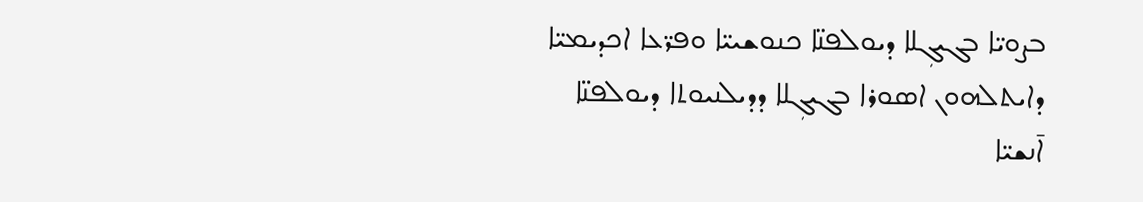ܒܨܘܝ̈ܐ ܒܓܝܓܼܠܐ ܕܝܘܠܦܢ̈ܐ ܟܢܘܫܝܝ̈ܐ ܘܦܪ̈ܥܐ ܐܟܕܝܡܝ̈ܐ ܕܐܝܬܠܗܘܢ ܐܣܘܪܐ ܒܓܝܓܼܠܐ ܕܕܝܠܢܝܘܬܐ ܕܝܘܠܦܢ̈ܐ ܐ̄ܢܫܝ̈ܐ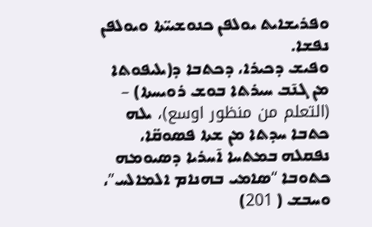ܘܦܪܝܫܐܝܬ ܝܘܠܦܢ ܟܢܘܫܝܝ̈ܬܐ ܘܝܘܠܦܢ ܢܦܫܐ.
ܘܦܝܫ ܕܟܝܪܐ، ܕܟܬܒܐ ܕ(ܝܠܝܦܘܬܐ ܡܢ ܓܢ̄ܒ ܚܝܪܬܐ ܒܘܫ ܪܘܝܚܬܐ) – (التعلم من منظور اوسع)، ܝܠܗ ܟܬܒܐ ܚܕܬܐ ܡܢ ܫܬܐ ܦܣܘܩ̈ܐ، ܢܦܩܠܗ ܒܡܬܚܐ ܐ̄ܚܪܝܐ ܕܣܝܘܡܗ ܟܬܘܒܐ “ܣܐܡܝ ܒܗܢܐܡ ܐܠܡܐܠܚ”، ܘܚܒܫ ( 201)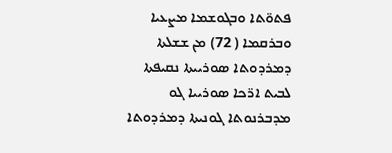ܦܬܘ̈ܬܐ ܘܒܓܘܫܡܐ ܡܨܥܝܐ ܘܒܪܩܡܐ ( 72) ܡܢ ܫܫܠܬܐ ܕܡܪܕܘܬܐ ܣܘܪܝܝܬܐ ܢܩܝܦܬܐ ܠܒܝܬ ܐܪ̈ܟܐ ܣܘܪܝܝܐ ܓܘ ܡܕܒܪܢܘܬܐ ܓܘܢܝܬܐ ܕܡܪܕܘܬܐ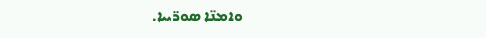ܘܐܡܢ̈ܐ ܣܘܪ̈ܝܝܐ.